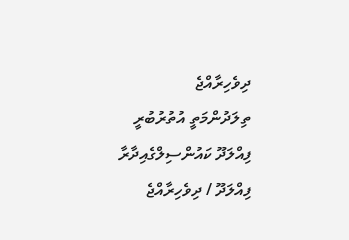ދިވެހިރާއްޖެ
ތިލަދުންމަތީ އުތުރުބުރީ ފިއްލަދޫ ކައުންސިލްގެއިދާރާ
ފިއްލަދޫ / ދިވެހިރާއްޖެ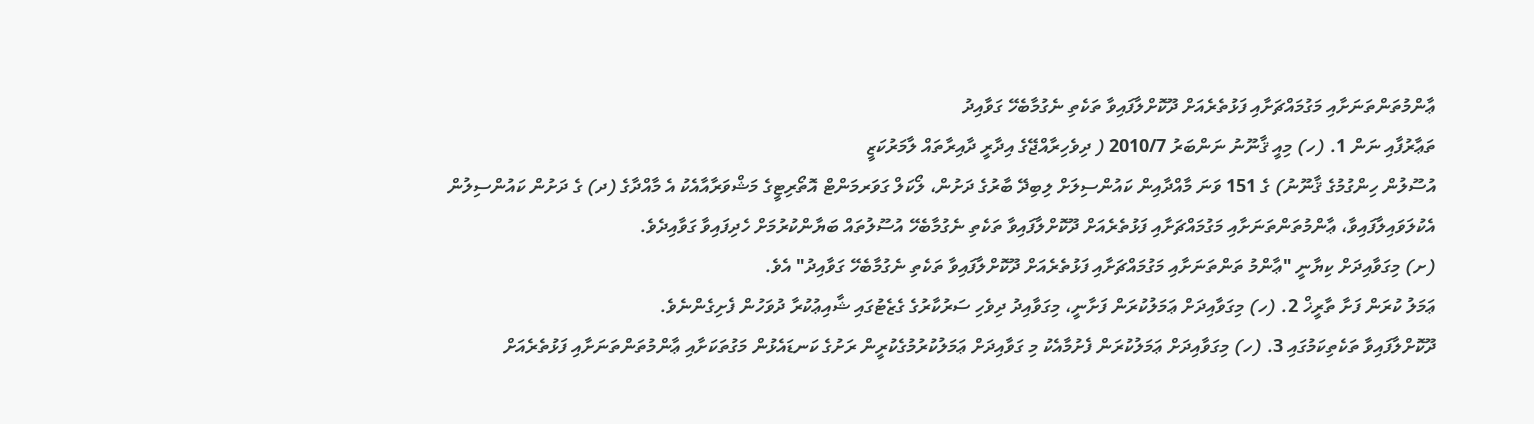ޢާންމުތަންތަނަށާއި މަގުމައްޗަށާއި ފަޅުތެރެއަށް ދޫކޮށްލާފައިވާ ތަކެތި ނެގުމާބެހޭ ގަވާއިދު
ތަޢާރުފާއި ނަން 1. (ހ) މިއީ ޤާނޫނު ނަންބަރު 2010/7 ( ދިވެހިރާއްޖޭގެ އިދާރީ ދާއިރާތައް ލާމަރުކަޒީ
އުސޫލުން ހިންގުމުގެ ޤާނޫނު) ގެ 151 ވަނަ މާއްދާއިން ކައުންސިލަށް ލިބިދޭ ބާރުގެ ދަށުން، ލޯކަލް ގަވަރމަންޓް އޮތޯރިޓީގެ މަޝްވަރާއާއެކު އެ މާއްދާގެ (ދ) ގެ ދަށުން ކައުންސިލުން އެކުލަވައިލާފައިވާ، ޢާންމުތަންތަނަށާއި މަގުމައްޗަށާއި ފަޅުތެރެއަށް ދޫކޮށްލާފައިވާ ތަކެތި ނެގުމާބެހޭ އުސޫލުތައް ބަޔާންކުރުމަށް ހެދިފައިވާ ގަވާއިދެވެ.
(ށ) މިގަވާއިދަށް ކިޔާނީ "ޢާންމު ތަންތަނަށާއި މަގުމައްޗަށާއި ފަޅުތެރެއަށް ދޫކޮށްލާފައިވާ ތަކެތި ނެގުމާބެހޭ ގަވާއިދު" އެވެ.
ޢަމަލު ކުރަން ފަށާ ތާރީޚް 2. (ހ) މިގަވާއިދަށް ޢަމަލުކުރަން ފަށާނީ، މިގަވާއިދު ދިވެހި ސަރުކާރުގެ ގެޒެޓުގައި ޝާއިޢުކުރާ ދުވަހުން ފެށިގެންނެވެ.
ދޫކޮށްލާފައިވާ ތަކެތިކަމުގައި 3. (ހ) މިގަވާއިދަށް ޢަމަލުކުރަން ފެށުމާއެކު މި ގަވާއިދަށް ޢަމަލުކުރުމުގެކުރީން ރަށުގެ ކަނޑައެޅުން މަގުތަކަށާއި ޢާންމުތަންތަނަށާއި ފަޅުތެރެއަށް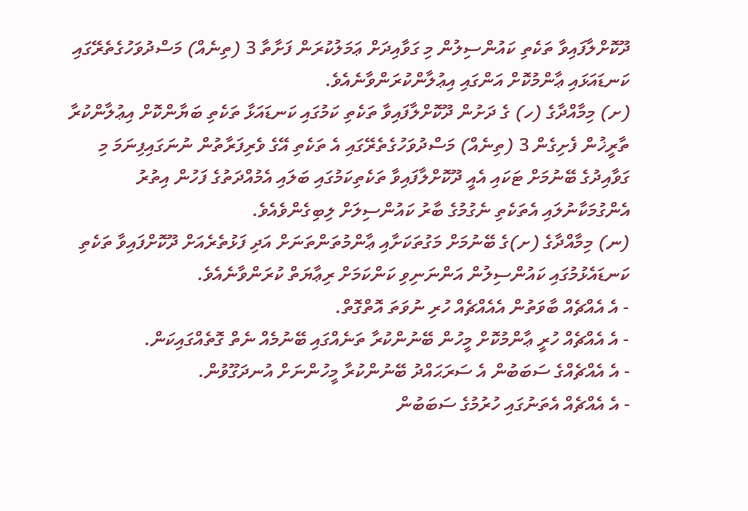ދޫކޮށްލާފައިވާ ތަކެތި ކައުންސިލުން މި ގަވާއިދަށް ޢަމަލުކުރަން ފަށާތާ 3 (ތިނެއް) މަސްދުވަހުގެތެރޭގައި ކަނޑައަޅައި ޢާންމުކޮށް އަންގައި އިޢުލާންކުރަންވާނެއެވެ.
(ށ) މިމާއްދާގެ (ހ) ގެ ދަށުން ދޫކޮށްލާފައިވާ ތަކެތި ކަމުގައި ކަނޑައަޅާ ތަކެތި ބަޔާންކޮށް އިޢުލާންކުރާ ތާރީޚުން ފެށިގެން 3 (ތިނެއް) މަސްދުވަހުގެތެރޭގައި އެ ތަކެތި އޭގެ ވެރިފަރާތުން ނުނަގައިފިނަމަ މި ގަވާއިދުގެ ބޭނުމަށް ޓަކައި އެއީ ދޫކޮށްލާފައިވާ ތަކެތިކަމުގައި ބަލައި އެމުއްދަތުގެ ފަހުން އިތުރު އެންގުމަކާނުލައި އެތަކެތި ނެގުމުގެ ބާރު ކައުންސިލަށް ލިބިގެންވެއެވެ.
(ނ) މިމާއްދާގެ (ށ)ގެ ބޭނުމަށް މަގުތަކަށާއި ޢާންމުތަންތަނަށް އަދި ފަޅުތެރެއަށް ދޫކޮށްފައިވާ ތަކެތި ކަނޑައެޅުމުގައި ކައުންސިލުން އަންނަނިވި ކަންކަމަށް ރިޢާޔަތް ކުރަންވާނެއެވެ.
- އެ އެއްޗެއް ބާވަތުން އެއެއްޗެއް ހުރި ނުވަތަ އޮތްގޮތް.
- އެ އެއްޗެއް ހުރީ ޢާންމުކޮށް މީހުން ބޭނުންކުރާ ތަނެއްގައި ބޭނުމެއް ނެތް ގޮތެއްގައިކަން.
- އެ އެއްޗެއްގެ ސަބަބުން އެ ސަރަޙައްދު ބޭނުންކުރާ މީހުންނަށް އުނދަގޫވުން.
- އެ އެއްޗެއް އެތަނުގައި ހުރުމުގެ ސަބަބުން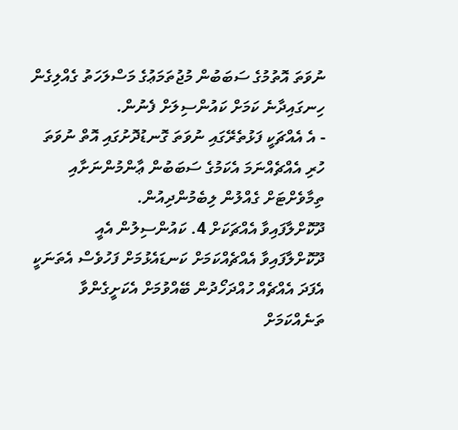ނުވަތަ އޮތުމުގެ ސަބަބުން މުޖުތަމަޢުގެ މަސްލަހަތު ގެއްލިގެން ހިނގައިދާނެ ކަމަށް ކައުންސިލަށް ފެނުން.
- އެ އެއްޗަކީ ފަޅުތެރޭގައި ނުވަތަ ގޮނޑުދޮށުގައި އޮތް ނުވަތަ ހުރި އެއްޗެއްނަމަ އެކަމުގެ ސަބަބުން ޢާންމުންނަށާއި ތިމާވެށްޓަށް ގެއްލުން ލިބެމުންދިއުން.
ދޫކޮށްލާފައިވާ އެއްޗަކަށް 4. ކައުންސިލުން އެއީ ދޫކޮށްލާފައިވާ އެއްޗެއްކަމަށް ކަނޑައެޅުމަށް ފަހުވެސް އެތަނަކީ އެފަދަ އެއްޗެއް ހުއްދަހޯދުން ބޭއްވުމަށް އެކަށީގެންވާ ތަނެއްކަމަށް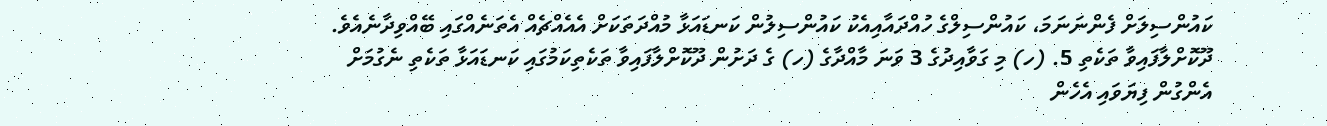ކައުންސިލަށް ފެންނަނަމަ، ކައުންސިލްގެ ހުއްދައާއިއެކު ކައުންސިލުން ކަނޑައަޅާ މުއްދަތަކަށް އެއެއްޗެއް އެތަނެއްގައި ބޭއްވިދާނެއެވެ.
ދޫކޮށްލާފައިވާ ތަކެތި 5. (ހ) މި ގަވާއިދުގެ 3 ވަނަ މާއްދާގެ (ހ) ގެ ދަށުން ދޫކޮށްލާފައިވާ ތަކެތިކަމުގައި ކަނޑައަޅާ ތަކެތި ނެގުމަށް އެންގުން ފިޔަވައި އެހެން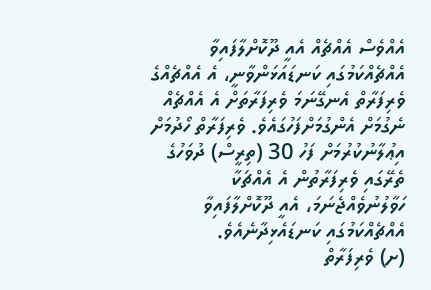އެއްވެސް އެއްޗެއް އެއީ ދޫކޮށްލާފައިވާ އެއްޗެއްކަމުގައި ކަނޑައަޅަންވާނީ، އެ އެއްޗެއްގެ ވެރިފަރާތް އެނގޭނަމަ ވެރިފަރާތަށް އެ އެއްޗެއް ނެގުމަށް އެންގުމަށްފަހުގައެވެ. ވެރިފަރާތް ހޯދުމަށް އިޢުލާނުކުރުމަށް ފަހު 30 (ތިރީސް) ދުވަހުގެ ތެރޭގައި ވެރިފަރާތުން އެ އެއްޗަކާ ހަވާލުނުވެއްޖެނަމަ، އެއީ ދޫކޮށްލާފައިވާ އެއްޗެއްކަމުގައި ކަނޑައެޅިދާނެއެވެ.
(ށ) ވެރިފަރާތް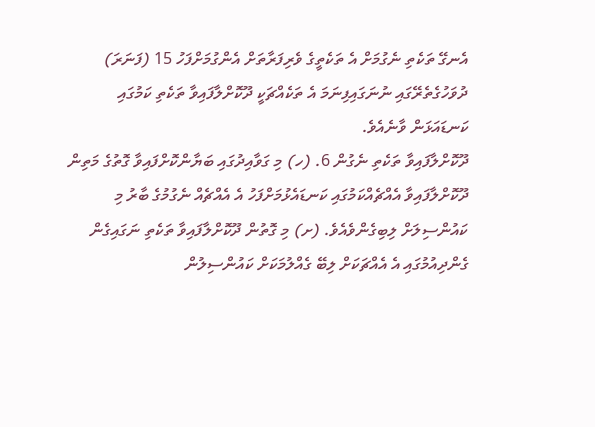އެނގޭ ތަކެތި ނެގުމަށް އެ ތަކެތީގެ ވެރިފަރާތަށް އެންގުމަށްފަހު 15 (ފަނަރަ) ދުވަހުގެތެރޭގައި ނުނަގައިފިނަމަ އެ ތަކެއްޗަކީ ދޫކޮށްލާފައިވާ ތަކެތި ކަމުގައި ކަނޑައަޅަން ވާނެއެވެ.
ދޫކޮށްލާފައިވާ ތަކެތި ނެގުން 6. (ހ) މި ގަވާއިދުގައި ބަޔާންކޮށްފައިވާ ގޮތުގެ މަތިން ދޫކޮށްލާފައިވާ އެއްޗެއްކަމުގައި ކަނޑައެޅުމަށްފަހު އެ އެއްޗެއް ނެގުމުގެ ބާރު މި ކައުންސިލަށް ލިބިގެންވެއެވެ. (ށ) މި ގޮތުން ދޫކޮށްލާފައިވާ ތަކެތި ނަގައިގެން ގެންދިއުމުގައި އެ އެއްޗަކަށް ލިބޭ ގެއްލުމަކަށް ކައުންސިލުން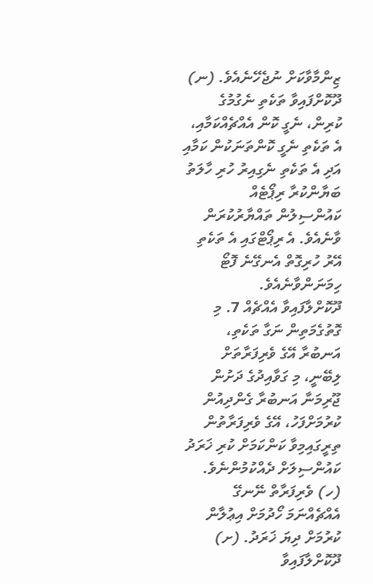ޒިންމާވާކަށް ނުޖެހޭނެއެވެ. (ނ) ދޫކޮށްފައިވާ ތަކެތި ނެގުމުގެ ކުރިން، ނެގީ ކޮން އެއްޗެއްކަމާއި، އެ ތަކެތި ނެގީ ކޮންތަނަކުން ކަމާއި އަދި އެ ތަކެތި ނެގިއިރު ހުރި ހާލަތު ބަޔާންކުރާ ރިޕޯޓެއް ކައުންސިލުން ތައްޔާރުކުރަން ވާނެއެވެ. އެ ރިޕޯޓްގައި އެ ތަކެތި އޭރު ހުރިގޮތް އެނގޭނެ ފޮޓޯ ހިމަނަންވާނެއެވެ.
ދޫކޮށްލާފައިވާ އެއްޗެއް 7. މި ގޮތުގެމަތިން ނަގާ ތަކެތި، އަނބުރާ އޭގެ ވެރިފަރާތަށް ލިބޭނީ، މި ގަވާއިދުގެ ދަށުން ޖޫރިމަނާ އަނބުރާ ގެންދިއުން ކުރުމަށްފަހު، އޭގެ ވެރިފަރާތުން ތިރީގައިމިވާ ކަންކަމަށް ކުރި ޚަރަދު ކައުންސިލަށް ދެއްކުމުންނެވެ. (ހ) ވެރިފަރާތް ނޭނގޭ އެއްޗެއްނަމަ ހޯދުމަށް އިޢުލާން ކުރުމަށް ދިޔަ ޚަރަދު. (ށ) ދޫކޮށްލާފައިވާ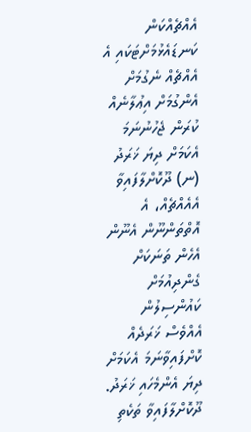އެއްޗެއްކަން ކަނޑައެޅުމަށްޓަކައި އެ އެއްޗެއް ނެގުމަށް އެންގުމަށް އިޢުލާނެއް ކުރަން ޖެހުނުނަމަ އެކަމަށް ދިޔަ ޚަރަދު (ނ) ދޫކޮށްލާފައިވާ އެއެއްޗެއް، އެ އޮތްތަންނޫން އެނޫން އެހެން ތަނަކަށް ގެންދިއުމަށް ކައުންސިލުން އެއްވެސް ޚަރަދެއް ކޮށްފައިވާނަމަ އެކަމަށް ދިޔަ އެންމެހައި ޚަރަދު.
ދޫކޮށްލާފައިވާ ތަކެތި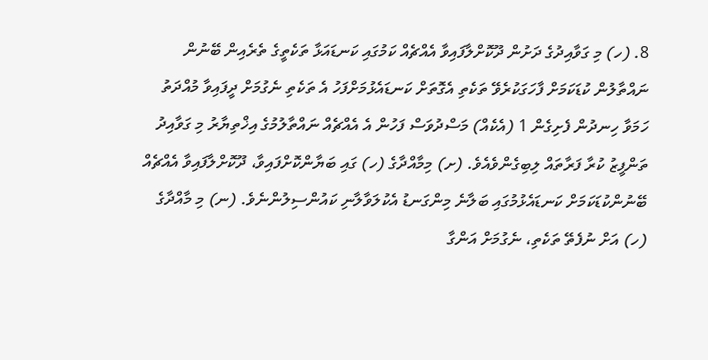8. (ހ) މި ގަވާއިދުގެ ދަށުން ދޫކޮށްލާފައިވާ އެއްޗެއް ކަމުގައި ކަނޑައަޅާ ތަކެތީގެ ތެރެއިން ބޭނުން ނައްތާލުން ކުޑަކަމަށް ފާހަގަކުރެވޭ ތަކެތި އެގޮތަށް ކަނޑައެޅުމަށްފަހު އެ ތަކެތި ނެގުމަށް ދީފައިވާ މުއްދަތު ހަމަވާ ހިނދުން ފެށިގެން 1 (އެކެއް) މަސްދުވަސް ފަހުން އެ އެއްޗެއް ނައްތާލުމުގެ އިޚްތިޔާރު މި ގަވާއިދު ތަންފީޒު ކުރާ ފަރާތައް ލިބިގެންވެއެވެ. (ށ) މިމާއްދާގެ (ހ) ގައި ބަޔާންކޮށްފައިވާ، ދޫކޮށްލާފައިވާ އެއްޗެއް ބޭނުންކުޑަކަމަށް ކަނޑައެޅުމުގައި ބަލާނެ މިންގަނޑު އެކުލަވާލާނި ކައުންސިލުންނެވެ. (ނ) މި މާއްދާގެ (ހ) އަށް ނުފެތޭ ތަކެތި، ނެގުމަށް އަންގާ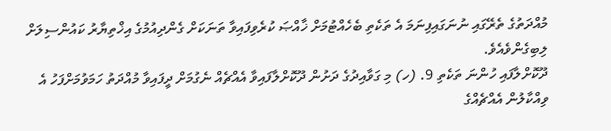މުއްދަތުގެ ތެރޭގައި ނުނަގައިފިނަމަ އެ ތަކެތި ބެހެއްޓުމަށް ޚާއްޞަ ކުރެވިފައިވާ ތަނަކަށް ގެންދިއުމުގެ އިޚްތިޔާރު ކައުންސިލަށް ލިބިގެންވެއެވެ.
ދޫކޮށްލާފައި ހުންނަ ތަކެތި 9. (ހ) މި ގަވާއިދުގެ ދަށުން ދޫކޮށްލާފައިވާ އެއްޗެއް ނެގުމަށް ދީފައިވާ މުއްދަތު ހަމަވުމަށްފަހު އެ ވިއްކާލުން އެއްޗެއްގެ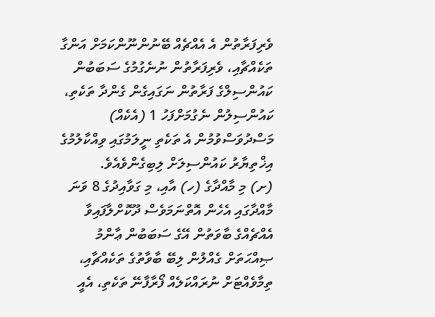ވެރިފަރާތުން އެ އެއްޗެއް ބޭނުންނޫންކަމަށް އަންގާ ތަކެއްޗާއި، ވެރިފަރާތުން ނުނެގުމުގެ ސަބަބުން ކައުންސިލްގެ ފަރާތުން ނަގައިގެން ގެންދާ ތަކެތި، ކައުންސިލުން ނެގުމަށްފަހު 1 (އެކެއް) މަސްދުވަސްވުމުން އެ ތަކެތި ނީލަމުގައި ވިއްކާލުމުގެ އިޚްތިޔާރު ކައުންސިލަށް ލިބިގެންވެއެވެ.
(ށ) މި މާއްދާގެ (ހ) އާއި، މި ގަވާއިދުގެ 8 ވަނަ މާއްދާގައި އެހެން އޮތްނަމަވެސް ދޫކޮށްލާފައިވާ އެއްޗެއްގެ ބާވަތުން އޭގެ ސަބަބުން ޢާންމު ޞިއްޙަތަށް ގެއްލުން ލިބޭ ބާވާތުގެ ތަކެއްޗާއި، ތިމާވެއްޓަށް ނުރައްކަލެއް ފޯރާފާނޭ ތަކެތި، އެއީ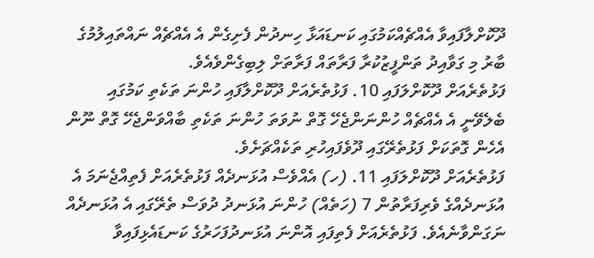ދޫކޮށްލާފައިވާ އެއްޗެއްކަމުގައި ކަނޑައަޅާ ހިނދުން ފެށިގެން އެ އެއްޗެއް ނައްތައިލުމުގެ ބާރު މި ގަވާއިދު ތަންފީޒުކުރާ ފަރާތައް ފަރާތަށް ލިބިގެންވެއެވެ.
ފަޅުތެރެއަށް ދޫކޮށްލަފައި 10. ފަޅުތެރެއަށް ދޫކޮށްލާފައި ހުންނަ ތަކެތި ކަމުގައި ބެލެވޭނީ އެ އެއްޗެއް ހުންނަންޖެހޭ ގޮތް ނުވަތަ ހުންނަ ތަކެތި ބާއްވަންޖެހޭ ގޮތް ނޫން އެހެން ގޮތަކަށް ފަޅުތެރޭގައި ދޫވެފައިހުރި ތަކެއްޗަށެވެ.
ފަޅުތެރެއަށް ދޫކޮށްލަފައި 11. (ހ) އެއްވެސް އުޅަނދެއް ފަޅުތެރެއަށް ފެތިއްޖެނަމަ އެ އުޅަނދެއްގެ ވެރިފަރާތުން 7 (ހަތެއް) ހުންނަ އުޅަނދު ދުވަސް ތެރޭގައި އެ އުޅަނދެއް ނަގަންވާނެއެވެ. ފަޅުތެރެއަށް ފެތިފައި އޮންނަ އުޅަނދުފަހަރުގެ ކަނޑައެޅިފައިވާ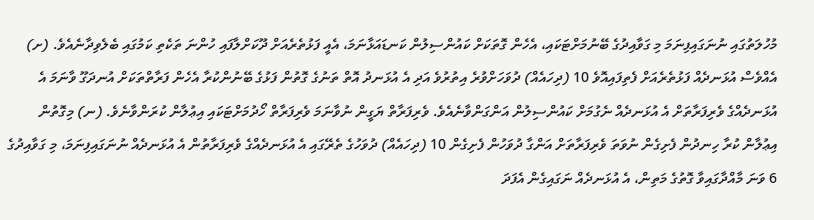މުހުލަތުގައި ނުނަގައިފިނަމަ މި ގަވާއިދުގެ ބޭނުމަށްޓަކައި، އެހެން ގޮތަކަށް ކައުންސިލުން ކަނޑައަޅާނަމަ، އެއީ ފަޅުތެރެއަށް ދޫކަށްލާފައި ހުންނަ ތަކެތި ކަމުގައި ބެލެވިދާނެއެވެ. (ށ) އެއްވެސް އުޅަނދެއް ފަޅުތެރެއަށް ފެތިފައިއޮވެ 10 (ދިހައެއް) ދުވަހަށްވުރެ އިތުރުވެ އަދި އެ އުޅަނދު އޮތް ތަނުގެ ގޮތުން ފަޅުގެ ބޭނުންކުރާ އެހެން ފަރާތްތަކަށް އުނދަގޫ ވާނަމަ އެ އުޅަނދެއްގެ ވެރިފަރާތަށް އެ އުޅަނދެއް ނެގުމަށް ކައުންސިލުން އަންގަންވާނެއެވެ. ވެރިފަރާތް ޔަގީން ނުވާނަމަ ވެރިފަރާތް ހޯދުމަށްޓަކައި އިޢުލާން ކުރަންވާނެވެ. (ނ) މިގޮތުން އިޢުލާން ކުރާ ހިނދުން ފެށިގެން ނުވަތަ ވެރިފަރާތަށް އަންގާ ދުވަހުން ފެށިގެން 10 (ދިހައެއް) ދުވަހުގެ ތެރޭގައި އެ އުޅަނދެއްގެ ވެރިފަރާތުން އެ އުޅަނދެއް ނުނަގައިފިނަމަ، މި ގަވާއިދުގެ 6 ވަނަ މާއްދާގައިވާ ގޮތުގެ މަތިން، އެ އުޅަނދެއް ނަގައިގެން އެފަދަ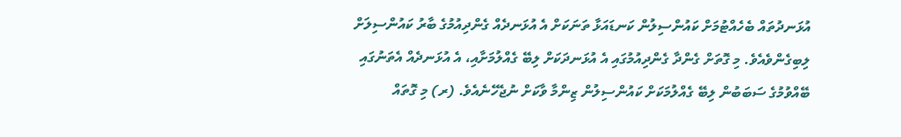އުޅަނދުތައް ބެހެއްޓުމަށް ކައުންސިލުން ކަނޑައަޅާ ތަނަކަށް އެ އުޅަނދެއް ގެންދިއުމުގެ ބާރު ކައުންސިލަށް ލިބިގެންވެއެވެ. މި ގޮތަށް ގެންދާ ގެންދިއުމުގައި އެ އުޅަނދަކަށް ލިބޭ ގެއްލުމަށާއި، އެ އުޅަނދެއް އެތަނުގައި ބޭއްވުމުގެ ސަބަބުން ލިބޭ ގެއްލުމަކަށް ކައުންސިލުން ޒިންމާ ވާކަށް ނުޖެހޭނެއެވެ. (ރ) މި ގޮތައް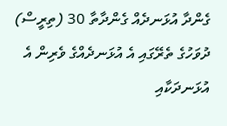ގެންދާ އުޅަނދެއް ގެންދާތާ 30 (ތިރީސް) ދުވަހުގެ ތެރޭގައި އެ އުޅަނދެއްގެ ވެރިން އެ އުޅަނދަކާއި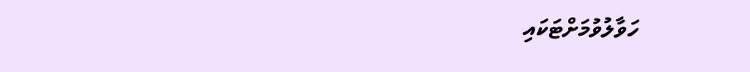ހަވާލުވުމަށްޓަކައި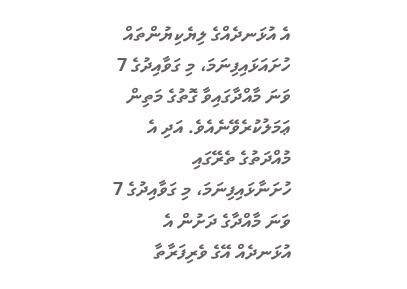އެ އުޅަނދެއްގެ ލިޔެކިޔުންތައް ހުށައަޅައިފިނަމަ، މި ގަވާއިދުގެ 7 ވަނަ މާއްދާގައިވާ ގޮތުގެ މަތިން ޢަމަލުކުރެވޭނެއެވެ. އަދި އެ މުއްދަތުގެ ތެރޭގައި ހުށަނާޅައިފިނަމަ، މި ގަވާއިދުގެ 7 ވަނަ މާއްދާގެ ދަށުން އެ އުޅަނދެއް އޭގެ ވެރިފަރާތާ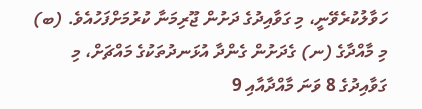ހަވާލުކުރެވޭނީ، މި ގަވާއިދުގެ ދަށުން ޖޫރިމަނާ ކުރުމަށްފަހުއެވެ. (ބ) މި މާއްދާގެ (ނ) ގެދަށުން ގެންދާ އުޅަނދުތަކުގެ މައްޗަށް، މި ގަވާއިދުގެ 8 ވަނަ މާއްދާއާއި 9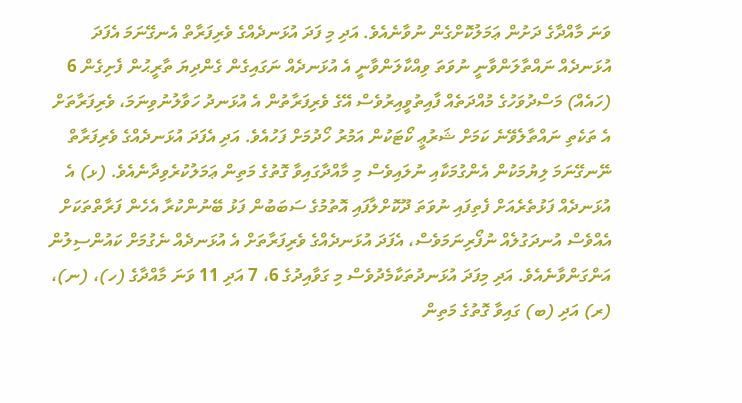ވަނަ މާއްދާގެ ދަށުން ޢަމަލުކޮށްގެން ނުވާނެއެވެ. އަދި މި ފަދަ އުޅަނދެއްގެ ވެރިފަރާތް އެނގޭނަމަ އެފަދަ އުޅަނދެއް ނައްތާލަންވާނީ ނުވަތަ ވިއްކާލަންވާނީ އެ އުޅަނދެއް ނަގައިގެން ގެންދިޔަ ތާރީޙުން ފެށިގެން 6 (ހައެއް) މަސްދުވަހުގެ މުއްދަތެއް ފާއިތުވީއިރުވެސް އޭގެ ވެރިފަރާތުން އެ އުޅަނދު ހަވާލުނުވިނަމަ، ވެރިފަރާތަށް އެ ތަކެތި ނައްތާލެވޭނެ ކަމަށް ޝަރުޢީ ކޯޓަކުން އަމުރު ހޯދުމަށް ފަހުއެވެ. އަދި އެފަދަ އުޅަނދެއްގެ ވެރިފަރާތް ނޭނގޭނަމަ ލިޔުމަކުން އެންގުމަކާއި ނުލައިވެސް މި މާއްދާގައިވާ ގޮތުގެ މަތިން ޢަމަލުކުރެވިދާނެއެވެ. (ޅ) އެ އުޅަނދެއް ފަޅުތެރެއަށް ފެތިފައި ނުވަތަ ދޫކޮށްލާފައި އޮތުމުގެ ސަބަބުން ފަޅު ބޭނުންކުރާ އެހެން ފަރާތްތަކަށް އެއްވެސް އުނދަގުލެއް ނުފޯރިނަމަވެސް، އެފަދަ އުޅަނދެއްގެ ވެރިފަރާތަށް އެ އުޅަނދެއް ނެގުމަށް ކައުންސިލުން އަންގަންވާނެއެވެ. އަދި މިފަދަ އުޅަނދުތަކާމެދުވެސް މި ގަވާއިދުގެ 6، 7 އަދި 11 ވަނަ މާއްދާގެ (ހ)، (ނ)، (ރ) އަދި (ބ) ގައިވާ ގޮތުގެ މަތިން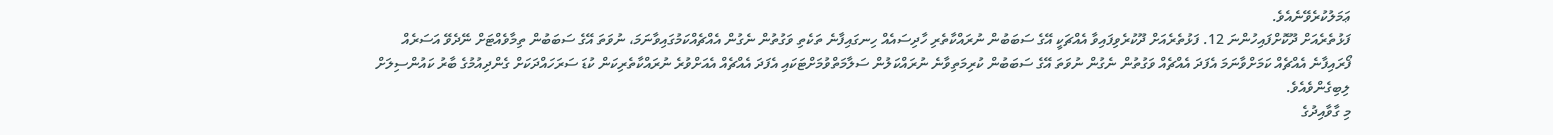ޢަމަލުކުރެވޭނެއެވެ.
ފަޅުތެރެއަށް ދޫކޮށްފައިހުންނަ 12. ފަޅުތެރެއަށް ދޫކުރެވިފައިވާ އެއްޗަކީ އޭގެ ސަބަބުން ނުރައްކާތެރި ހާދިސައެއް ހިނގައިފާނެ ތަކެތި ވަގުތުން ނެގުން އެއްޗެއްކަމުގައިވާނަމަ، ނުވަތަ އޭގެ ސަބަބުން ތިމާވެއްޓަށް ނޭދެވޭ އަސަރެއް ފޯރައިފާނެ އެއްޗެއް ކަމަށްވާނަމަ އެފަދަ އެއްޗެއް ވަގުތުން ނެގުން ނުވަތަ އޭގެ ސަބަބުން ކުރިމަތިވާނެ ނުރައްކަލުން ސަލާމަތްވުމަށްޓަކައި އެފަދަ އެއްޗެއް އެއަށްވުރެ ނުރައްކާތެރިކަން ކުޑަ ސަރަހައްދަކަށް ގެންދިއުމުގެ ބާރު ކައުންސިލަށް ލިބިގެންވެއެވެ.
މި ގާވާއިދުގެ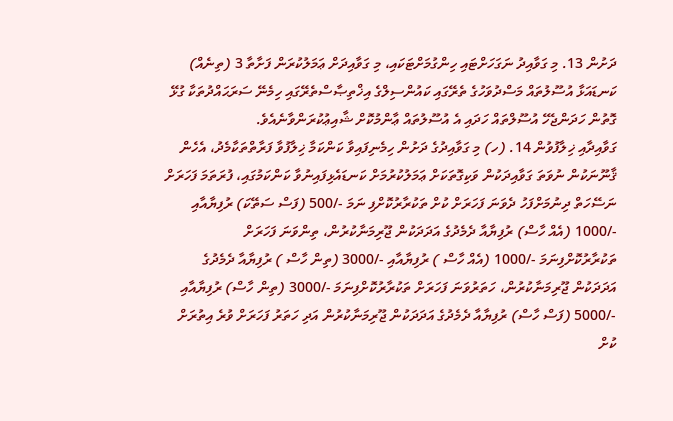ދަށުން 13. މި ގަވާއިދު ނަގަހަށްޓައި ހިންގުމަށްޓަކައި، މި ގަވާއިދަށް ޢަމަލުކުރަން ފަށާތާ 3 (ތިނެއް) ކަނޑައަޅާ އުސޫލުތައް މަސްދުވަހުގެ ތެރޭގައި ކައުންސިލްގެ އިޚްތިޞާސްތެރޭގައި ހިމެނޭ ސަރަޙައްދުތަކާ ގުޅޭ ގޮތުން ހަދަންޖެހޭ އުސޫލްތައް ހަދައި އެ އުސޫލުތައް ޢާންމުކޮށް ޝާއިޢުކުރަންވާނެއެވެ.
ގަވާއިދާއި ޚިލާފުވުން 14. (ހ) މި ގަވާއިދުގެ ދަށުން ހިމެނިފައިވާ ކަންކަމާ ޚިލާފުވާ ފަރާތްތަކާމެދު، އެހެން ޤާނޫނަކުން ނުވަތަ ގަވާއިދަކުން ވަކިގޮތަކަށް ޢަމަލުކުރުމަށް ކަނޑައެޅިފައިނުވާ ކަންކަމުގައި، ފުރަތަމަ ފަހަރަށް ނަސޭހަތް ދިނުމަށްފަހު ދެވަނަ ފަހަރަށް ކުށް ތަކުރާރުކޮށްފި ނަމަ -/500 (ފަސް ސަތޭކަ) ރުފިޔާއާއި -/1000 (އެއް ހާސް) ރުފިޔާއާ ދެމެދުގެ އަދަދަކުން ޖޫރިމަނާކުރުން، ތިންވަނަ ފަހަރަށް ތަކުރާރުކޮށްފިނަމަ -/1000 (އެއް ހާސް ) ރުފިޔާއާއި -/3000 (ތިން ހާސް ) ރުފިޔާއާ ދެމެދުގެ އަދަދަކުން ޖޫރިމަނާކުރުން، ހަތަރުވަނަ ފަހަރަށް ތަކުރާރުކޮށްފިނަމަ -/3000 (ތިން ހާސް) ރުފިޔާއާއި -/5000 (ފަސް ހާސް) ރުފިޔާއާ ދެމެދުގެ އަދަދަކުން ޖޫރިމަނާކުރުން އަދި ހަތަރު ފަހަރަށް ވުރެ އިތުރަށް ކުށް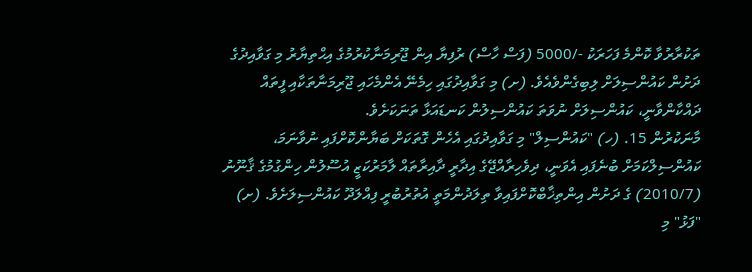ތަކުރާރުވާ ކޮންމެ ފަހަރަކު -/5000 (ފަސް ހާސް) ރުފިޔާ އިން ޖޫރިމަނާކުރުމުގެ އިޙްތިޔާރު މި ގަވާއިދުގެ ދަށުން ކައުންސިލަށް ލިބިގެންވެއެވެ. (ށ) މި ގަވާއިދުގައި ހިމެނޭ އެންމެހައި ޖޫރިމަނާތަކާއި ފީތައް ދައްކާންވާނީ، ކައުންސިލަށް ނުވަތަ ކައުންސިލުން ކަނޑައަޅާ ތަނަކަށެވެ.
މާނަކުރުން 15. (ހ) "ކައުންސިލް" މި ގަވާއިދުގައި އެހެން ގޮތަކަށް ބަޔާންކޮށްފައި ނުވާނަމަ، ކައުންސިލްކަމަށް ބުނެފައި އެވަނީ، ދިވެހިރާއްޖޭގެ އިދާރީ ދާއިރާތައް ލާމަރުކަޒީ އުސޫލުން ހިންގުމުގެ ޤާނޫނު (2010/7) ގެ ދަށުން އިންތިޚާބްކޮށްފައިވާ ތިލަދުންމަތީ އުތުރުބުރީ ފިއްލަދޫ ކައުންސިލަށެވެ. (ށ) "ފަޅު" މި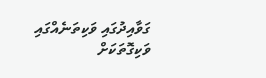ގަވާއިދުގައި ވަކިތަނެއްގައި ވަކިގޮތަކަށް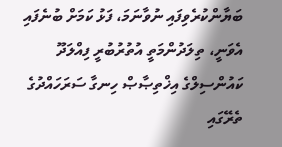ބަޔާންކުރެވިފައި ނުވާނަމަ، ފަޅު ކަމަށް ބުނެފައި އެވަނީ، ތިލަދުންމަތީ އުތުރުބުރީ ފިއްލަދޫ ކައުންސިލްގެ އިޚްތިޞާޞް ހިނގާ ސަރަހައްދުގެ ތެރޭގައި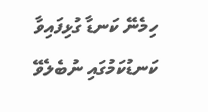ހިމެނޭ ކަނޑާ ގުޅިފައިވާ ކަނޑުކަމުގައި ނުބެލެވޭ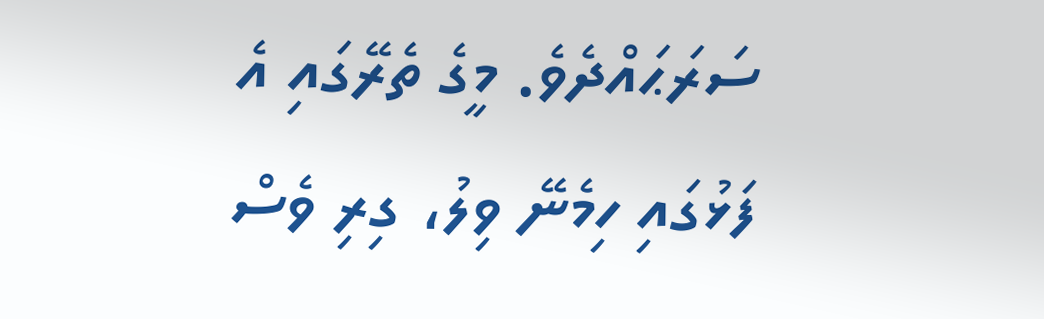ސަރަޙައްދެވެ. މީގެ ތެރޭގައި އެ ފަޅުގައި ހިމެނޭ ވިލު، ގިރި ވެސް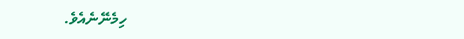ހިމެނޭނެއެވެ.